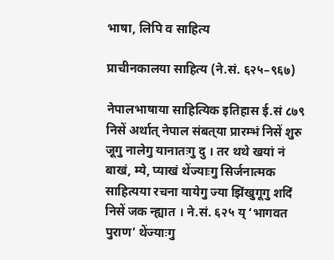भाषा, लिपि व साहित्य

प्राचीनकालया साहित्य (ने.सं. ६२५–९६७)

नेपालभाषाया साहित्यिक इतिहास ई.सं ८७९ निसें अर्थात् नेपाल संबत्‌या प्रारम्भं निसें शुरु जूगु नालेगु यानातःगु दु । तर थथे खयां नं बाखं, म्ये, प्याखं थेंज्याःगु सिर्जनात्मक साहित्यया रचना यायेगु ज्या झिंखुगूगु शदिं निसें जक न्ह्यात । ने.सं. ६२५ य् ‘भागवत पुराण’ थेंज्याःगु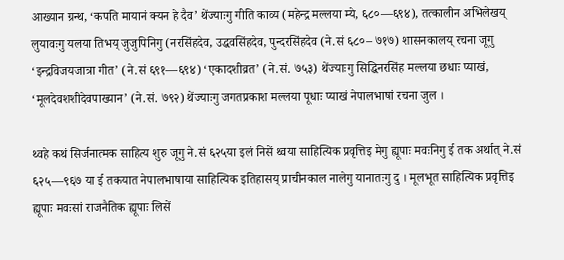आख्यान ग्रन्थ, ‘कपति मायानं क्यन हे दैव’ थेंज्याःगु गीति काव्य (महेन्द्र मल्लया म्ये, ६८०—६९४), तत्कालीन अभिलेखय् लुयावःगु यलया तिभय् जुजुपिनिगु (नरसिंहदेव, उद्धवसिंहदेव, पुन्दरसिंहदेव (ने.सं ६८०– ७१७) शासनकालय् रचना जूगु ‘इन्द्रविजयजात्रा गीत’ (ने.सं ६९१—६९४) ‘एकादशीव्रत’ (ने.सं. ७५३) थेंज्याःगु सिद्धिनरसिंह मल्लया छधाः प्याखं, ‘मूलदेवशशीदेवपाख्यान’ (ने.सं. ७९२) थेंज्याःगु जगतप्रकाश मल्लया पूधाः प्याखं नेपालभाषां रचना जुल ।

थ्वहे कथं सिर्जनात्मक साहित्य शुरु जूगु ने.सं ६२५या इलं निसें थ्वया साहित्यिक प्रवृत्तिइ मेगु ह्यूपाः मवःनिगु ई तक अर्थात् ने.सं ६२५—९६७ या ई तकयात नेपालभाषाया साहित्यिक इतिहासय् प्राचीनकाल नालेगु यानातःगु दु । मूलभूत साहित्यिक प्रवृत्तिइ ह्यूपाः मवःसां राजनैतिक ह्यूपाः लिसें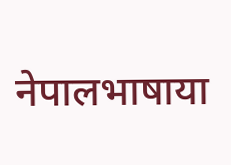नेपालभाषाया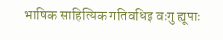भाषिक साहित्यिक गतिवधिइ वःगु ह्यूपाः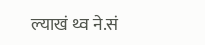ल्याखं थ्व ने.सं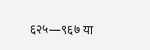६२५—९६७ या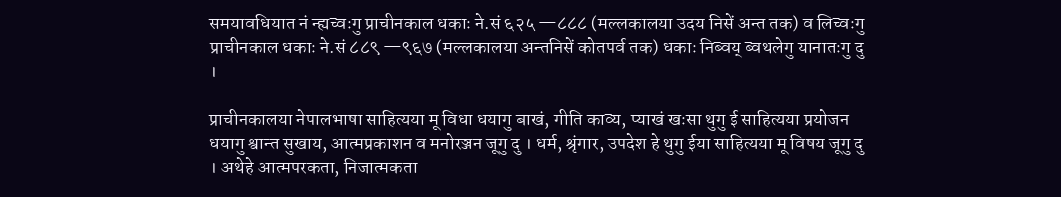समयावधियात नं न्ह्यच्वःगु प्राचीनकाल धकाः ने.सं ६२५ —८८८ (मल्लकालया उदय निसें अन्त तक) व लिच्वःगु प्राचीनकाल धकाः ने.सं ८८९ —९६७ (मल्लकालया अन्तनिसें कोतपर्व तक) धकाः निब्वय् ब्वथलेगु यानातःगु दु ।

प्राचीनकालया नेपालभाषा साहित्यया मू विधा धयागु बाखं, गीति काव्य, प्याखं खःसा थुगु ई साहित्यया प्रयोजन धयागु श्वान्त सुखाय, आत्मप्रकाशन व मनोरञ्जन जूगु दु । धर्म, श्रृंगार, उपदेश हे थुगु ईया साहित्यया मू विषय जूगु दु । अथेहे आत्मपरकता, निजात्मकता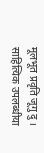मूलभूत प्रवृति जूगु दु । साहित्यिक उपलब्धीया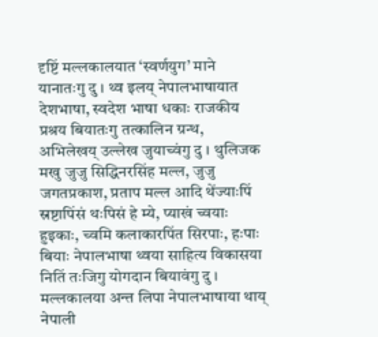दृष्टिं मल्लकालयात ‘स्वर्णयुग’ माने यानातःगु दु । थ्व इलय् नेपालभाषायात देशभाषा, स्वदेश भाषा धकाः राजकीय प्रश्रय बियातःगु तत्कालिन ग्रन्थ, अभिलेखय् उल्लेख जुयाच्वंगु दु । थुलिजक मखु जुजु सिद्धिनरसिंह मल्ल, जुजु जगतप्रकाश, प्रताप मल्ल आदि थेंज्याःपिं स्रष्टापिंसं थःपिसं हे म्ये, प्याखं च्वयाः हुइकाः, च्वमि कलाकारपिंत सिरपाः, हःपाः बियाः नेपालभाषा थ्वया साहित्य विकासया नितिं तःजिगु योगदान बियावंगु दु । मल्लकालया अन्त लिपा नेपालभाषाया थाय् नेपाली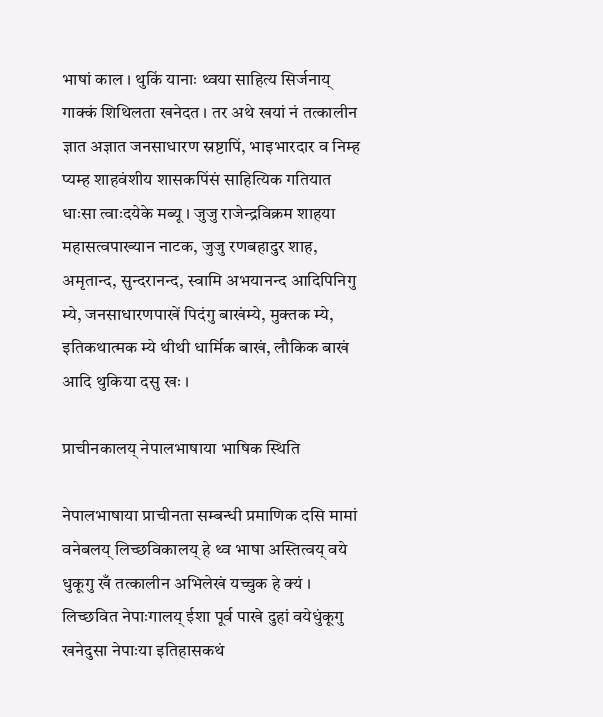भाषां काल । थुकिं यानाः थ्वया साहित्य सिर्जनाय् गाक्कं शिथिलता खनेदत । तर अथे खयां नं तत्कालीन ज्ञात अज्ञात जनसाधारण स्रष्टापिं, भाइभारदार व निम्ह प्यम्ह शाहवंशीय शासकपिंसं साहित्यिक गतियात धाःसा त्वाःदयेके मब्यू । जुजु राजेन्द्रविक्रम शाहया महासत्वपाख्यान नाटक, जुजु रणबहादुर शाह, अमृतान्द, सुन्दरानन्द, स्वामि अभयानन्द आदिपिनिगु म्ये, जनसाधारणपाखें पिदंगु बाखंम्ये, मुक्तक म्ये, इतिकथात्मक म्ये थीथी धार्मिक बाखं, लौकिक बाखं आदि थुकिया दसु खः ।

प्राचीनकालय्‌ नेपालभाषाया भाषिक स्थिति

नेपालभाषाया प्राचीनता सम्बन्धी प्रमाणिक दसि मामां वनेबलय्‌ लिच्छविकालय्‌ हे थ्व भाषा अस्तित्वय्‌ वये धुकूगु खँ तत्कालीन अभिलेखं यच्चुक हे क्यं । लिच्छवित नेपाःगालय्‌ ईशा पूर्व पाखे दुहां वयेधुंकूगु खनेदुसा नेपाःया इतिहासकथं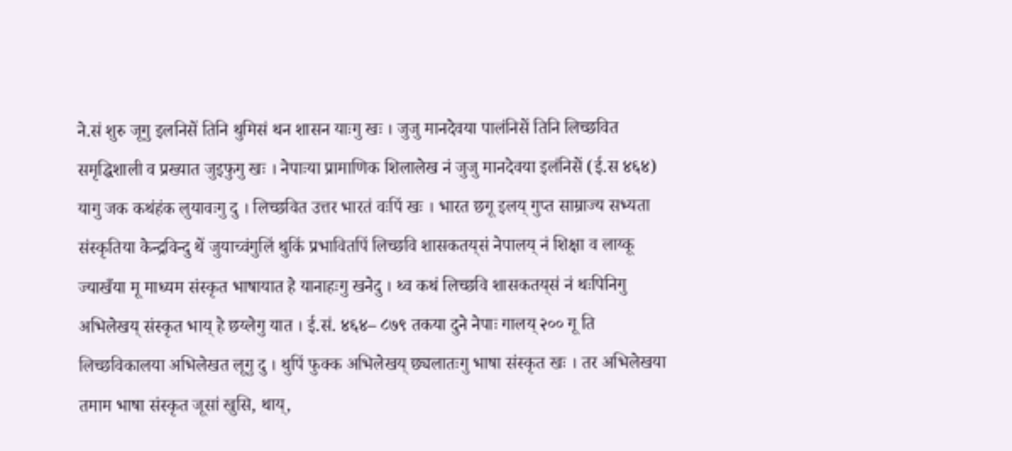ने.सं शुरु जूगु इलनिसें तिनि थुमिसं थन शासन याःगु खः । जुजु मानदेवया पालंनिसें तिनि लिच्छवित समृद्धिशाली व प्रख्यात जुइफुगु खः । नेपाःया प्रामाणिक शिलालेख नं जुजु मानदेवया इलंनिसें (ई.स ४६४) यागु जक कथंहंक लुयावःगु दु । लिच्छवित उत्तर भारतं वःपिं खः । भारत छगू इलय्‌ गुप्त साम्राज्य सभ्यता संस्कृतिया केन्द्रविन्दु थें जुयाच्वंगुलिं थुकिं प्रभावितपिं लिच्छवि शासकतय्‌सं नेपालय्‌ नं शिक्षा व लाय्कू ज्याखँया मू माध्यम संस्कृत भाषायात हे यानाहःगु खनेदु । थ्व कथं लिच्छवि शासकतय्‌सं नं थःपिनिगु अभिलेखय्‌ संस्कृत भाय्‌ हे छय्लेगु यात । ई.सं. ४६४– ८७९ तकया दुने नेपाः गालय्‌ २०० गू ति लिच्छविकालया अभिलेखत लूगु दु । थुपिं फुक्क अभिलेखय्‌ छ्यलातःगु भाषा संस्कृत खः । तर अभिलेखया तमाम भाषा संस्कृत जूसां खुसि, थाय्‌,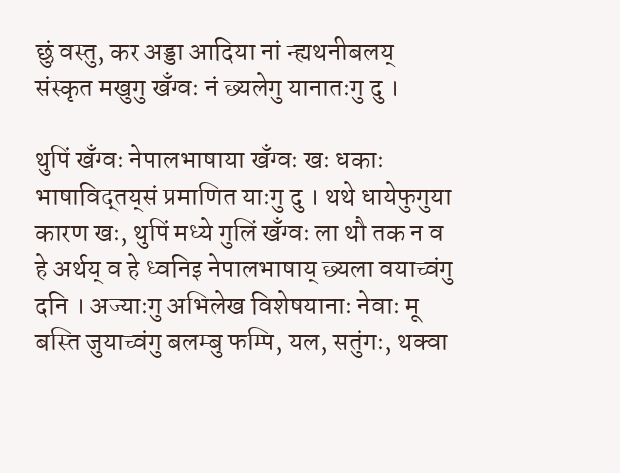छुं वस्तु, कर अड्डा आदिया नां न्ह्यथनीबलय्‌ संस्कृत मखुगु खँग्वः नं छ्यलेगु यानातःगु दु ।

थुपिं खँग्वः नेपालभाषाया खँग्वः खः धकाः भाषाविद्तय्‌सं प्रमाणित याःगु दु । थथे धायेफुगुया कारण खः, थुपिं मध्ये गुलिं खँग्वः ला थौ तक न व हे अर्थय्‌ व हे ध्वनिइ नेपालभाषाय्‌ छ्यला वयाच्वंगु दनि । अज्याःगु अभिलेख विशेषयानाः नेवाः मू बस्ति जुयाच्वंगु बलम्बु फम्पि, यल, सतुंगः, थक्वा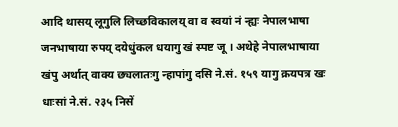आदि थासय्‌ लूगुलि लिच्छविकालय्‌ वा व स्वयां नं न्ह्यः नेपालभाषा जनभाषाया रुपय्‌ दयेधुंकल धयागु खं स्पष्ट जू । अथेहे नेपालभाषाया खंपु अर्थात् वाक्य छ्यलातःगु न्हापांगु दसि ने.सं. १५९ यागु क्रयपत्र खः धाःसां ने.सं. २३५ निसें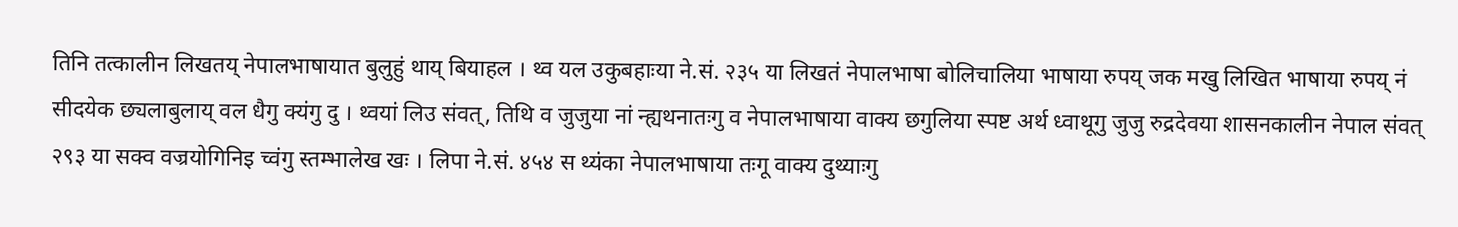तिनि तत्कालीन लिखतय्‌ नेपालभाषायात बुलुहुं थाय्‌ बियाहल । थ्व यल उकुबहाःया ने.सं. २३५ या लिखतं नेपालभाषा बोलिचालिया भाषाया रुपय्‌ जक मखु लिखित भाषाया रुपय्‌ नं सीदयेक छ्यलाबुलाय्‌ वल धैगु क्यंगु दु । थ्वयां लिउ संवत्, तिथि व जुजुया नां न्ह्यथनातःगु व नेपालभाषाया वाक्य छगुलिया स्पष्ट अर्थ ध्वाथूगु जुजु रुद्रदेवया शासनकालीन नेपाल संवत् २९३ या सक्व वज्रयोगिनिइ च्वंगु स्तम्भालेख खः । लिपा ने.सं. ४५४ स थ्यंका नेपालभाषाया तःगू वाक्य दुथ्याःगु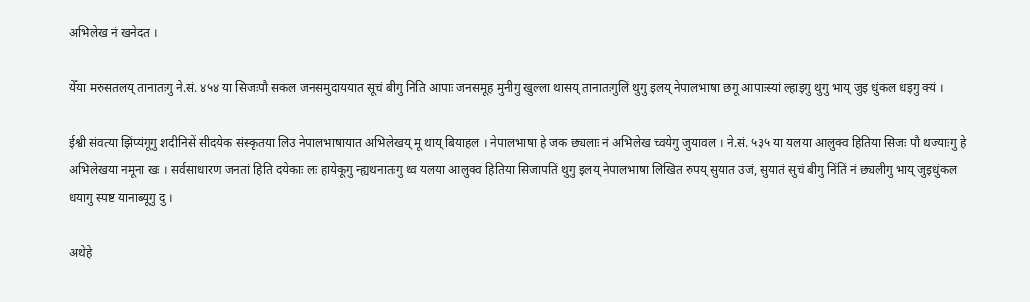अभिलेख नं खनेदत ।

येँया मरुसतलय्‌ तानातःगु ने.सं. ४५४ या सिजःपौ सकल जनसमुदाययात सूचं बीगु निति आपाः जनसमूह मुनीगु खुल्ला थासय्‌ तानातःगुलिं थुगु इलय्‌ नेपालभाषा छगू आपाःस्यां ल्हाइगु थुगु भाय्‌ जुइ धुंकल धइगु क्यं ।

ईश्वी संवत्या झिंप्यंगूगु शदीनिसें सीदयेक संस्कृतया लिउ नेपालभाषायात अभिलेखय्‌ मू थाय्‌ बियाहल । नेपालभाषा हे जक छ्यलाः नं अभिलेख च्वयेगु जुयावल । ने.सं. ५३५ या यलया आलुक्व हितिया सिजः पौ थज्याःगु हे अभिलेखया नमूना खः । सर्वसाधारण जनतां हिति दयेकाः लः हायेकूगु न्ह्यथनातःगु थ्व यलया आलुक्व हितिया सिजापतिं थुगु इलय्‌ नेपालभाषा लिखित रुपय्‌ सुयात उजं, सुयातं सुचं बीगु निंतिं नं छ्यलीगु भाय्‌ जुइधुंकल धयागु स्पष्ट यानाब्यूगु दु ।

अथेहे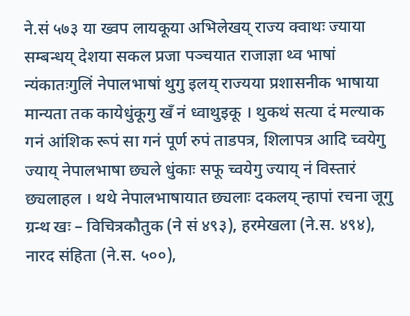ने.सं ५७३ या ख्वप लायकूया अभिलेखय्‌ राज्य क्वाथः ज्याया सम्बन्धय् देशया सकल प्रजा पञ्चयात राजाज्ञा थ्व भाषां न्यंकातःगुलिं नेपालभाषां थुगु इलय्‌ राज्यया प्रशासनीक भाषाया मान्यता तक कायेधुंकूगु खँ नं ध्वाथुइकू । थुकथं सत्या दं मल्याक गनं आंशिक रूपं सा गनं पूर्ण रुपं ताडपत्र, शिलापत्र आदि च्वयेगु ज्याय्‌ नेपालभाषा छ्यले धुंकाः सफू च्वयेगु ज्याय्‌ नं विस्तारं छ्यलाहल । थथे नेपालभाषायात छ्यलाः दकलय्‌ न्हापां रचना जूगु ग्रन्थ खः – विचित्रकौतुक (ने सं ४९३), हरमेखला (ने.स. ४९४), नारद संहिता (ने.स. ५००),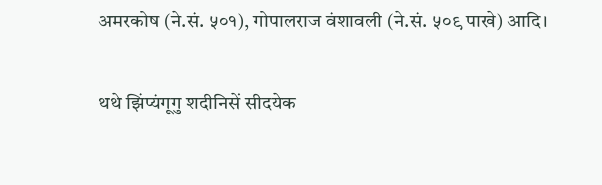अमरकोष (ने.सं. ५०१), गोपालराज वंशावली (ने.सं. ५०९ पाखे) आदि।

थथे झिंप्यंगूगु शदीनिसें सीदयेक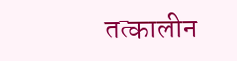तत्कालीन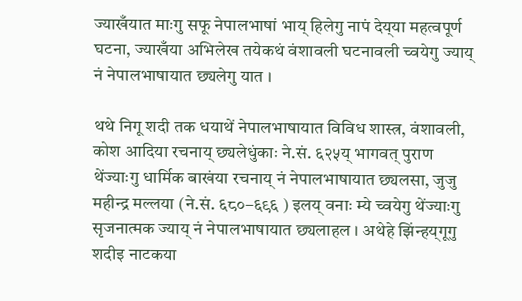ज्याखँयात माःगु सफू नेपालभाषां भाय्‌ हिलेगु नापं देय्‌या महत्वपूर्ण घटना, ज्याखँया अभिलेख तयेकथं वंशावली घटनावली च्वयेगु ज्याय्‌ नं नेपालभाषायात छ्यलेगु यात ।

थथे निगू शदी तक धयाथें नेपालभाषायात विविध शास्त्र, वंशावली, कोश आदिया रचनाय्‌ छ्यलेधुंकाः ने.सं. ६२५य्‌ भागवत् पुराण थेंज्याःगु धार्मिक बाखंया रचनाय्‌ नं नेपालभाषायात छ्यलसा, जुजु महीन्द्र मल्लया (ने.सं. ६८०–६९६ ) इलय्‌ वनाः म्ये च्वयेगु थेंज्याःगु सृजनात्मक ज्याय्‌ नं नेपालभाषायात छ्यलाहल । अथेहे झिंन्हय्‌गूगु शदीइ नाटकया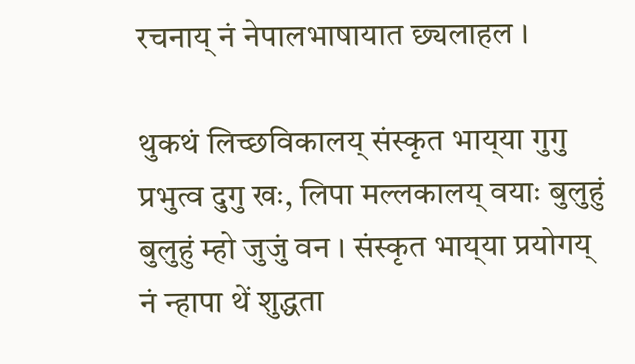रचनाय्‌ नं नेपालभाषायात छ्यलाहल ।

थुकथं लिच्छविकालय्‌ संस्कृत भाय्‌या गुगु प्रभुत्व दुगु खः, लिपा मल्लकालय्‌ वयाः बुलुहुं बुलुहुं म्हो जुजुं वन । संस्कृत भाय्‌या प्रयोगय्‌ नं न्हापा थें शुद्धता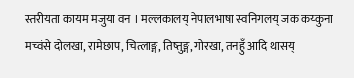स्तरीयता कायम मजुया वन । मल्लकालय्‌ नेपालभाषा स्वनिगलय्‌ जक कय्कुना मच्वंसे दोलखा, रामेछाप, चित्लाङ्ग, तिष्तुङ्ग, गोरखा, तनहुँ आदि थासय्‌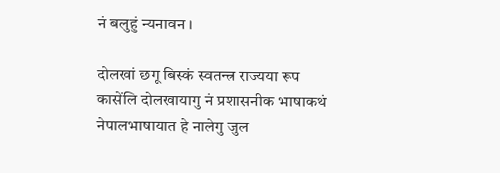नं बलुहुं न्यनावन ।

दोलखां छगू बिस्कं स्वतन्त्र राज्यया रूप कासेंलि दोलखायागु नं प्रशासनीक भाषाकथं नेपालभाषायात हे नालेगु जुल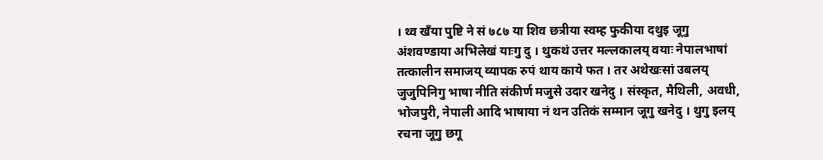। थ्व खँया पुष्टि ने सं ७८७ या शिव छत्रीया स्वम्ह फुकीया दथुइ जूगु अंशवण्डाया अभिलेखं याःगु दु । थुकथं उत्तर मल्लकालय्‌ वयाः नेपालभाषां तत्कालीन समाजय्‌ व्यापक रुपं थाय काये फत । तर अथेखःसां उबलय्‌ जुजुपिनिगु भाषा नीति संकीर्ण मजुसे उदार खनेदु । संस्कृत, मैथिली, अवधी, भोजपुरी, नेपाली आदि भाषाया नं थन उतिकं सम्मान जूगु खनेदु । थुगु इलय्‌ रचना जूगु छगू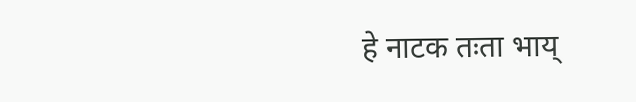हे नाटक तःता भाय्‌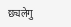छ्यलेगु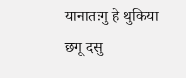यानातःगु हे थुकिया छगू दसु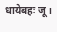धायेबहः जू ।